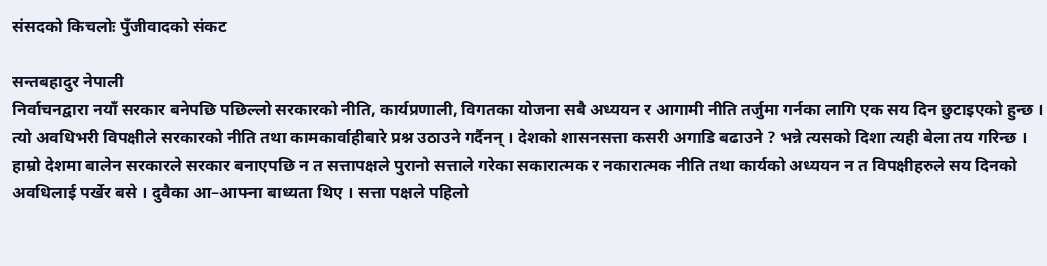संसदको किचलोः पुँजीवादको संकट

सन्तबहादुर नेपाली
निर्वाचनद्वारा नयाँ सरकार बनेपछि पछिल्लो सरकारको नीति, कार्यप्रणाली, विगतका योजना सबै अध्ययन र आगामी नीति तर्जुमा गर्नका लागि एक सय दिन छुटाइएको हुन्छ । त्यो अवधिभरी विपक्षीले सरकारको नीति तथा कामकार्वाहीबारे प्रश्न उठाउने गर्दैनन् । देशको शासनसत्ता कसरी अगाडि बढाउने ? भन्ने त्यसको दिशा त्यही बेला तय गरिन्छ । हाम्रो देशमा बालेन सरकारले सरकार बनाएपछि न त सत्तापक्षले पुरानो सत्ताले गरेका सकारात्मक र नकारात्मक नीति तथा कार्यको अध्ययन न त विपक्षीहरुले सय दिनको अवधिलाई पर्खेर बसे । दुवैका आ–आफ्ना बाध्यता थिए । सत्ता पक्षले पहिलो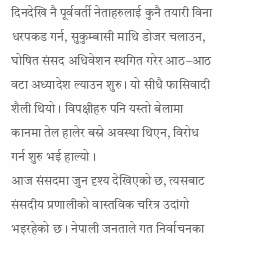दिनदेखि नै पूर्ववर्ती नेताहरुलाई कुनै तयारी विना धरपकड गर्न, सुकुम्बासी माथि डोजर चलाउन, घोषित संसद अधिवेशन स्थगित गरेर आठ–आठ वटा अध्यादेश ल्याउन शुरु । यो सीधै फासिवादी शैली थियो । विपक्षीहरु पनि यस्तो बेलामा कानमा तेल हालेर बस्ने अवस्था थिएन, विरोध गर्न शुरु भई हाल्यो ।
आज संसदमा जुन दृश्य देखिएको छ, त्यसबाट संसदीय प्रणालीको वास्तविक चरित्र उदांगो भइरहेको छ । नेपाली जनताले गत निर्वाचनका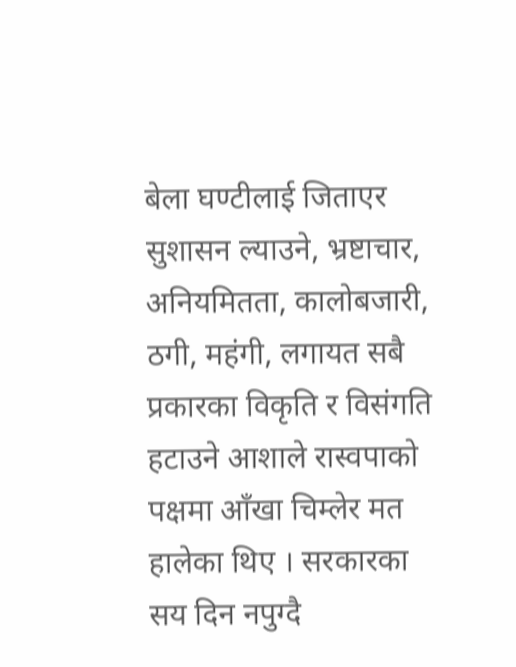बेला घण्टीलाई जिताएर सुशासन ल्याउने, भ्रष्टाचार, अनियमितता, कालोबजारी, ठगी, महंगी, लगायत सबै प्रकारका विकृति र विसंगति हटाउने आशाले रास्वपाको पक्षमा आँखा चिम्लेर मत हालेका थिए । सरकारका सय दिन नपुग्दै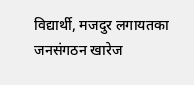विद्यार्थी, मजदुर लगायतका जनसंगठन खारेज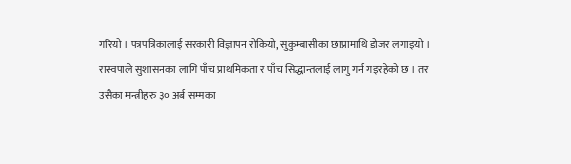गरियो । पत्रपत्रिकालाई सरकारी विज्ञापन रोकियो, सुकुम्बासीका छाप्रामाथि डोजर लगाइयो । रास्वपाले सुशासनका लागि पाँच प्राथमिकता र पाँच सिद्धान्तलाई लागु गर्न गइरहेको छ । तर उसैका मन्त्रीहरु ३० अर्ब सम्मका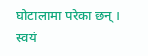घोटालामा परेका छन् । स्वयं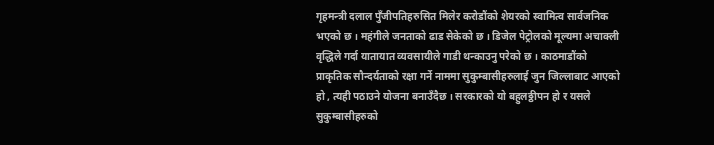गृहमन्त्री दलाल पुँजीपतिहरुसित मिलेर करोडौंको शेयरको स्वामित्व सार्वजनिक भएको छ । महंगीले जनताको ढाड सेकेको छ । डिजेल पेट्रोलको मूल्यमा अचाक्ली वृद्धिले गर्दा यातायात व्यवसायीले गाडी थन्काउनु परेको छ । काठमाडौंको प्राकृतिक सौन्दर्यताको रक्षा गर्ने नाममा सुकुम्बासीहरुलाई जुन जिल्लाबाट आएको हो , त्यही पठाउने योजना बनाउँदैछ । सरकारको यो बहुलठ्ठीपन हो र यसले सुकुम्बासीहरुको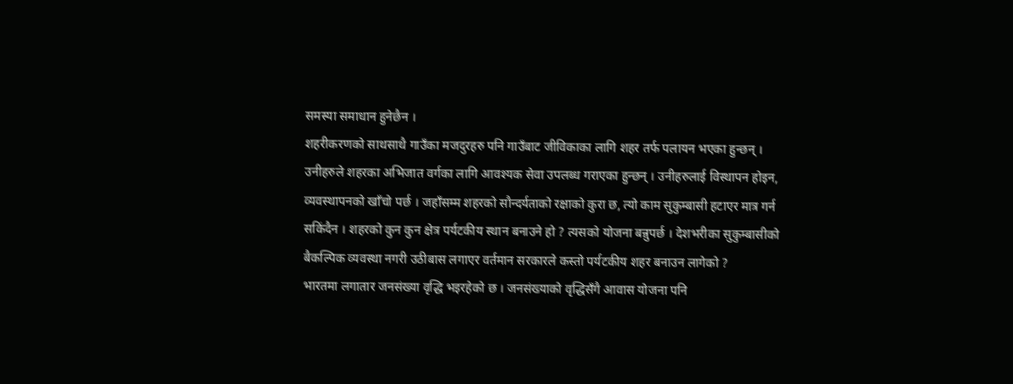समस्या समाधान हुनेछैन ।
शहरीकरणको साथसाथै गाउँका मजदुरहरु पनि गाउँबाट जीविकाका लागि शहर तर्फ पलायन भएका हुन्छन् । उनीहरुले शहरका अभिजात वर्गका लागि आवश्यक सेवा उपलब्ध गराएका हुन्छन् । उनीहरुलाई विस्थापन होइन, व्यवस्थापनको खाँचो पर्छ । जहाँसम्म शहरको सौन्दर्यताको रक्षाको कुरा छ, त्यो काम सुकुम्बासी हटाएर मात्र गर्न सकिंदैन । शहरको कुन कुन क्षेत्र पर्यटकीय स्थान बनाउने हो ? त्यसको योजना बन्नुपर्छ । देशभरीका सुकुम्बासीको बैकल्पिक व्यवस्था नगरी उठीबास लगाएर वर्तमान सरकारले कस्तो पर्यटकीय शहर बनाउन लागेको ?
भारतमा लगातार जनसंख्या वृद्धि भइरहेको छ । जनसंख्याको वृद्धिसँगै आवास योजना पनि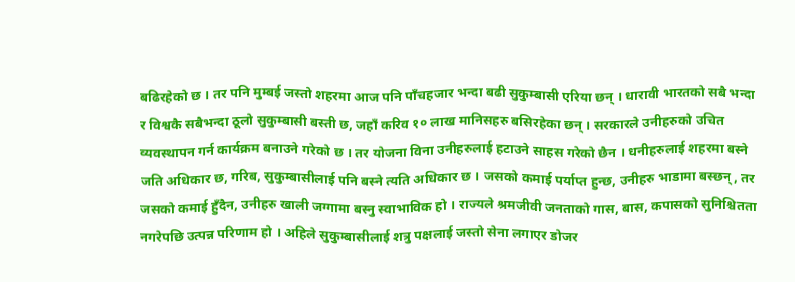बढिरहेको छ । तर पनि मुम्बई जस्तो शहरमा आज पनि पाँचहजार भन्दा बढी सुकुम्बासी एरिया छन् । धारावी भारतको सबै भन्दा र विश्वकै सबैभन्दा ठूलो सुकुम्बासी बस्ती छ, जहाँ करिव १० लाख मानिसहरु बसिरहेका छन् । सरकारले उनीहरुको उचित व्यवस्थापन गर्न कार्यक्रम बनाउने गरेको छ । तर योजना विना उनीहरुलाई हटाउने साहस गरेको छैन । धनीहरुलाई शहरमा बस्ने जति अधिकार छ, गरिब, सुकुम्बासीलाई पनि बस्ने त्यति अधिकार छ । जसको कमाई पर्याप्त हुन्छ, उनीहरु भाडामा बस्छन्, तर जसको कमाई हुँदैन, उनीहरु खाली जग्गामा बस्नु स्वाभाविक हो । राज्यले श्रमजीवी जनताको गास, बास, कपासको सुनिश्चितता नगरेपछि उत्पन्न परिणाम हो । अहिले सुकुम्बासीलाई शत्रु पक्षलाई जस्तो सेना लगाएर डोजर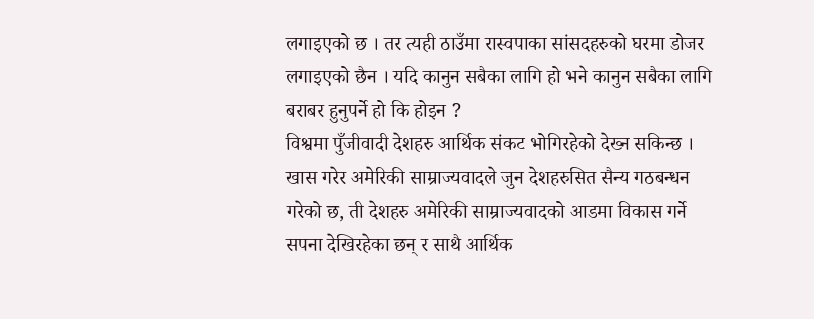लगाइएको छ । तर त्यही ठाउँमा रास्वपाका सांसदहरुको घरमा डोजर लगाइएको छैन । यदि कानुन सबैका लागि हो भने कानुन सबैका लागि बराबर हुनुपर्ने हो कि होइन ?
विश्वमा पुँजीवादी देशहरु आर्थिक संकट भोगिरहेको देख्न सकिन्छ । खास गरेर अमेरिकी साम्राज्यवादले जुन देशहरुसित सैन्य गठबन्धन गरेको छ, ती देशहरु अमेरिकी साम्राज्यवादको आडमा विकास गर्ने सपना देखिरहेका छन् र साथै आर्थिक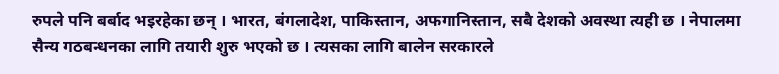रुपले पनि बर्बाद भइरहेका छन् । भारत, बंगलादेश, पाकिस्तान, अफगानिस्तान, सबै देशको अवस्था त्यही छ । नेपालमा सैन्य गठबन्धनका लागि तयारी शुरु भएको छ । त्यसका लागि बालेन सरकारले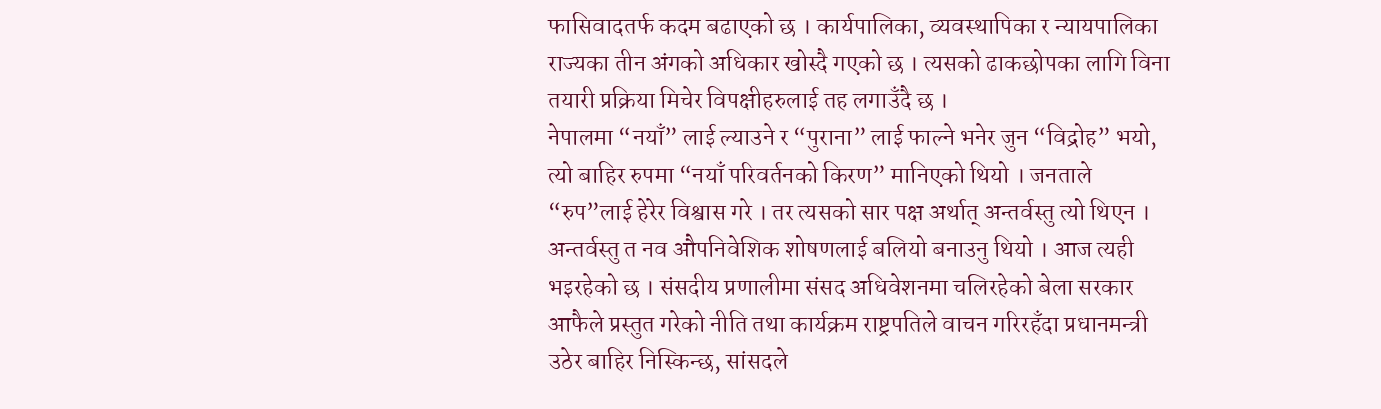फासिवादतर्फ कदम बढाएको छ । कार्यपालिका, व्यवस्थापिका र न्यायपालिका राज्यका तीन अंगको अधिकार खोस्दै गएको छ । त्यसको ढाकछोपका लागि विना तयारी प्रक्रिया मिचेर विपक्षीहरुलाई तह लगाउँदै छ ।
नेपालमा “नयाँ” लाई ल्याउने र “पुराना” लाई फाल्ने भनेर जुन “विद्रोह” भयो, त्यो बाहिर रुपमा “नयाँ परिवर्तनको किरण” मानिएको थियो । जनताले “रुप”लाई हेरेर विश्वास गरे । तर त्यसको सार पक्ष अर्थात् अन्तर्वस्तु त्यो थिएन । अन्तर्वस्तु त नव औपनिवेशिक शोषणलाई बलियो बनाउनु थियो । आज त्यही भइरहेको छ । संसदीय प्रणालीमा संसद अधिवेशनमा चलिरहेको बेला सरकार आफैले प्रस्तुत गरेको नीति तथा कार्यक्रम राष्ट्रपतिले वाचन गरिरहँदा प्रधानमन्त्री उठेर बाहिर निस्किन्छ, सांसदले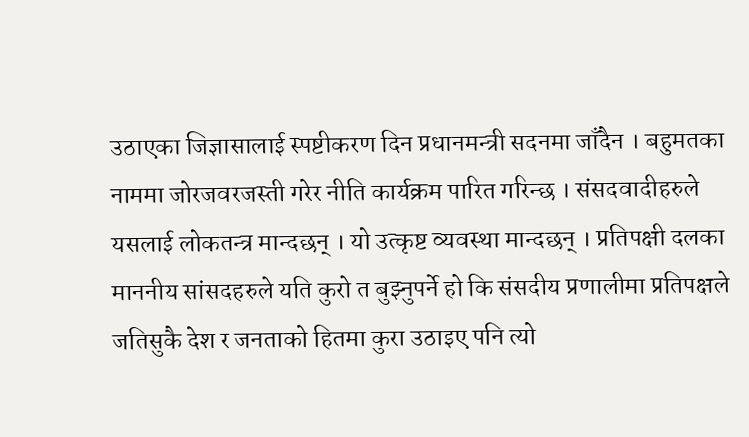उठाएका जिज्ञासालाई स्पष्टीकरण दिन प्रधानमन्त्री सदनमा जाँदैन । बहुमतका नाममा जोरजवरजस्ती गरेर नीति कार्यक्रम पारित गरिन्छ । संसदवादीहरुले यसलाई लोकतन्त्र मान्दछन् । यो उत्कृष्ट व्यवस्था मान्दछन् । प्रतिपक्षी दलका माननीय सांसदहरुले यति कुरो त बुझ्नुपर्ने हो कि संसदीय प्रणालीमा प्रतिपक्षले जतिसुकै देश र जनताको हितमा कुरा उठाइए पनि त्यो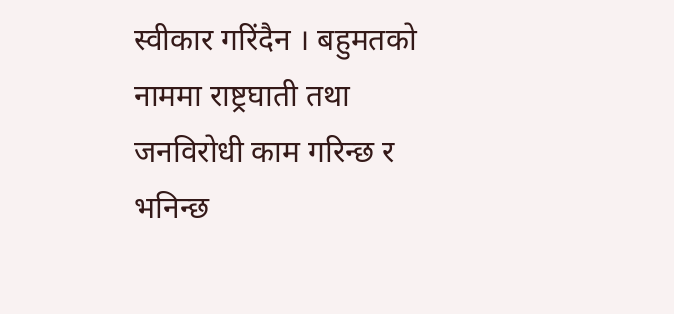स्वीकार गरिंदैन । बहुमतको नाममा राष्ट्रघाती तथा जनविरोधी काम गरिन्छ र भनिन्छ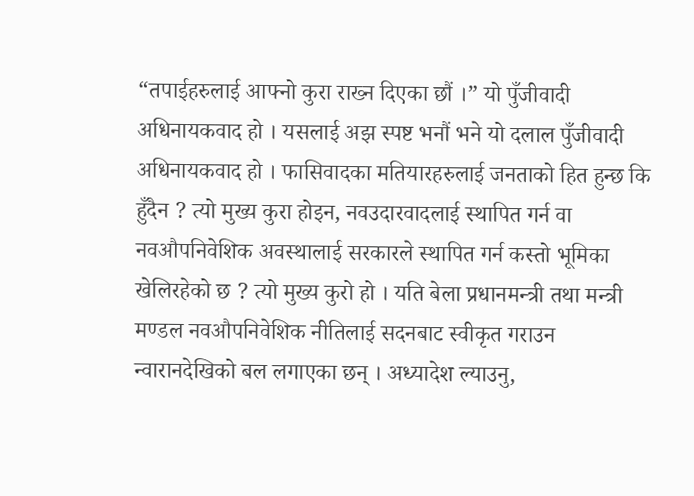“तपाईहरुलाई आफ्नो कुरा राख्न दिएका छौं ।” यो पुँजीवादी अधिनायकवाद हो । यसलाई अझ स्पष्ट भनौं भने यो दलाल पुँजीवादी अधिनायकवाद हो । फासिवादका मतियारहरुलाई जनताको हित हुन्छ कि हुँदैन ? त्यो मुख्य कुरा होइन, नवउदारवादलाई स्थापित गर्न वा नवऔपनिवेशिक अवस्थालाई सरकारले स्थापित गर्न कस्तो भूमिका खेलिरहेको छ ? त्यो मुख्य कुरो हो । यति बेला प्रधानमन्त्री तथा मन्त्री मण्डल नवऔपनिवेशिक नीतिलाई सदनबाट स्वीकृत गराउन न्वारानदेखिको बल लगाएका छन् । अध्यादेश ल्याउनु,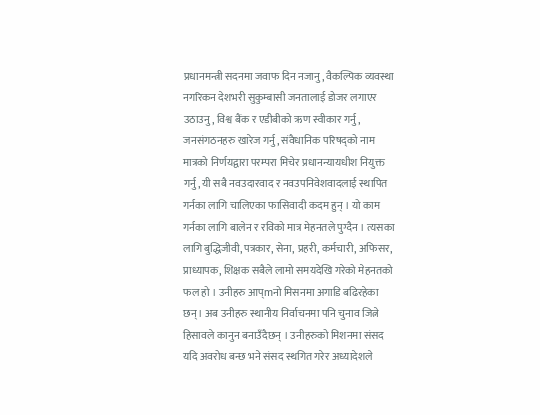प्रधानमन्त्री सदनमा जवाफ दिन नजानु, वैकल्पिक व्यवस्था नगरिकन देशभरी सुकुम्बासी जनतालाई डोजर लगाएर उठाउनु, विश्व बैंक र एडीबीको ऋण स्वीकार गर्नु, जनसंगठनहरु खारेज गर्नु, संवैधानिक परिषद्को नाम मात्रको निर्णयद्वारा परम्परा मिचेर प्रधानन्यायधीश नियुक्त गर्नु, यी सबै नवउदारवाद र नवउपनिवेशवादलाई स्थापित गर्नका लागि चालिएका फासिवादी कदम हुन् । यो काम गर्नका लागि बालेन र रविको मात्र मेहनतले पुग्दैन । त्यसका लागि बुद्धिजीवी, पत्रकार, सेना, प्रहरी, कर्मचारी, अफिसर, प्राध्यापक, शिक्षक सबैले लामो समयदेखि गरेको मेहनतको फल हो । उनीहरु आप्mनो मिसनमा अगाडि बढिरहेका छन्। अब उनीहरु स्थानीय निर्वाचनमा पनि चुनाव जित्ने हिसावले कानुन बनाउँदैछन् । उनीहरुको मिशनमा संसद यदि अवरोध बन्छ भने संसद स्थगित गरेर अध्यादेशले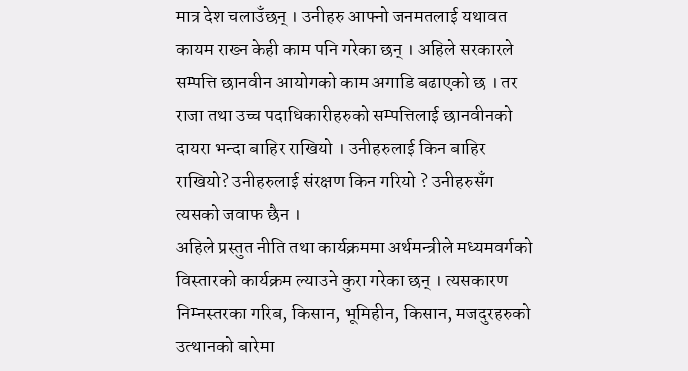मात्र देश चलाउँछन् । उनीहरु आफ्नो जनमतलाई यथावत कायम राख्न केही काम पनि गरेका छन् । अहिले सरकारले सम्पत्ति छानवीन आयोगको काम अगाडि बढाएको छ । तर राजा तथा उच्च पदाधिकारीहरुको सम्पत्तिलाई छानवीनको दायरा भन्दा बाहिर राखियो । उनीहरुलाई किन बाहिर राखियो? उनीहरुलाई संरक्षण किन गरियो ? उनीहरुसँग त्यसको जवाफ छैन ।
अहिले प्रस्तुत नीति तथा कार्यक्रममा अर्थमन्त्रीले मध्यमवर्गको विस्तारको कार्यक्रम ल्याउने कुरा गरेका छन् । त्यसकारण निम्नस्तरका गरिब, किसान, भूमिहीन, किसान, मजदुरहरुको उत्थानको बारेमा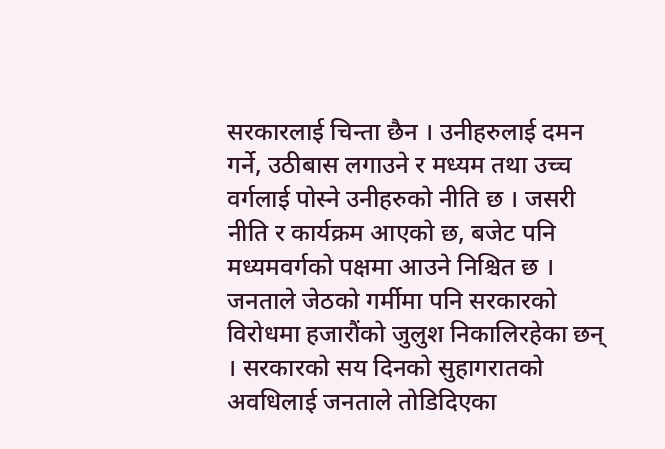सरकारलाई चिन्ता छैन । उनीहरुलाई दमन गर्ने, उठीबास लगाउने र मध्यम तथा उच्च वर्गलाई पोस्ने उनीहरुको नीति छ । जसरी नीति र कार्यक्रम आएको छ, बजेट पनि मध्यमवर्गको पक्षमा आउने निश्चित छ ।
जनताले जेठको गर्मीमा पनि सरकारको विरोधमा हजारौंको जुलुश निकालिरहेका छन् । सरकारको सय दिनको सुहागरातको अवधिलाई जनताले तोडिदिएका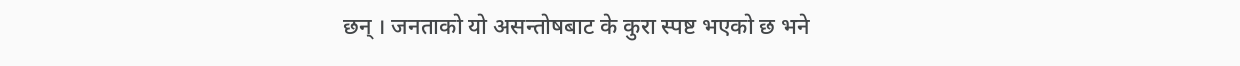छन् । जनताको यो असन्तोषबाट के कुरा स्पष्ट भएको छ भने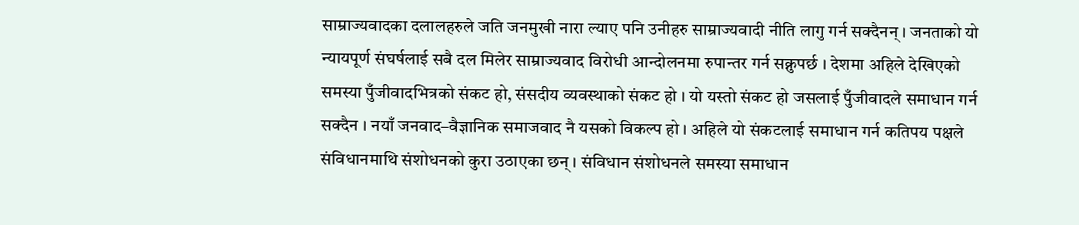साम्राज्यवादका दलालहरुले जति जनमुखी नारा ल्याए पनि उनीहरु साम्राज्यवादी नीति लागु गर्न सक्दैनन् । जनताको यो न्यायपूर्ण संघर्षलाई सबै दल मिलेर साम्राज्यवाद विरोधी आन्दोलनमा रुपान्तर गर्न सक्नुपर्छ । देशमा अहिले देखिएको समस्या पुँजीवादभित्रको संकट हो, संसदीय व्यवस्थाको संकट हो । यो यस्तो संकट हो जसलाई पुँजीवादले समाधान गर्न सक्दैन । नयाँ जनवाद–वैज्ञानिक समाजवाद नै यसको विकल्प हो । अहिले यो संकटलाई समाधान गर्न कतिपय पक्षले संविधानमाथि संशोधनको कुरा उठाएका छन् । संविधान संशोधनले समस्या समाधान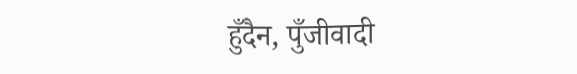हुँदैन, पुँजीवादी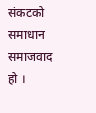संकटको समाधान समाजवाद हो ।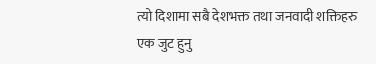त्यो दिशामा सबै देशभक्त तथा जनवादी शक्तिहरु एक जुट हुनु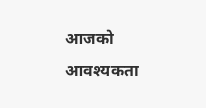आजको आवश्यकता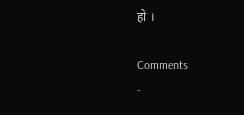हो ।

Comments
-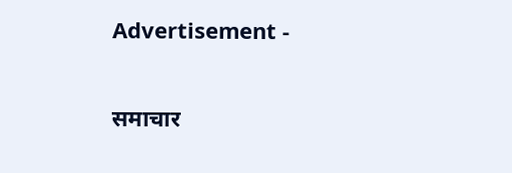Advertisement -

समाचार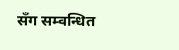सँग सम्वन्धित